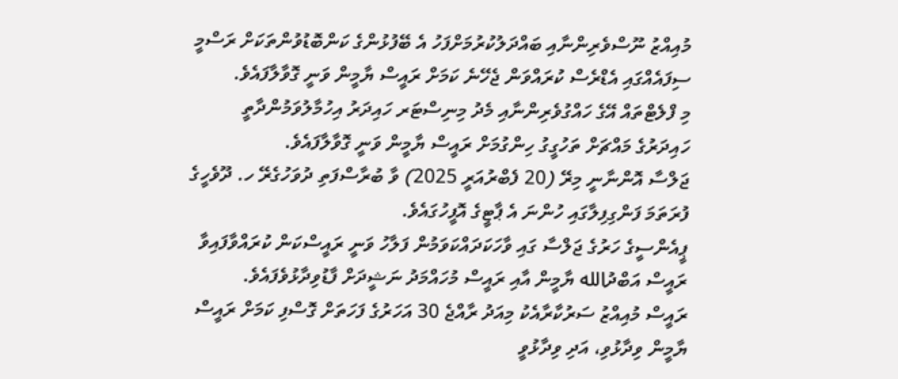މުއިއްޒު ނޫސްވެރިންނާއި ބައްދަލުކުރުމަށްފަހު އެ ބޭފުޅުންގެ ކަންބޮޑުވުންތަކަށް ރަސްމީ ސިފައެއްގައި އެޑްރެސް ކުރައްވަން ޖެހޭނެ ކަމަށް ރައީސް ޔާމީން ވަނީ ގޮވާލާފައެވެ.
މި ފްލެޓްތައް އޭގެ ހައްގުވެރިންނާއި މެދު މިނިސްޓަރ ހައިދަރު އިހުމާލުވަމުންދާތީ ހައިދަރުގެ މައްޗަށް ތަހުގީގު ހިންގުމަށް ރައީސް ޔާމީން ވަނީ ގޮވާލާފައެވެ.
ޖަލްސާ އޮންނާނީ މިރޭ (20 ފެބްރުއަރީ 2025) ވާ ބުރާސްފަތި ދުވަހުގެރޭ ހ. ދޫވެހީގެ ފުރަތަމަ ފަންގިފިލާގައި ހުންނަ އެ ޕާޓީގެ އޮފީހުގައެވެ.
ޕީއެންސީގެ ހަރުގެ ޖަލްސާ ގައި ވާހަކަދައްކަވަމުން ފަލާހު ވަނީ ރައީސްކަން ކުރައްވާފައިވާ ރައީސް އަބްދުالله ޔާމީން އާއި ރައީސް މުހައްމަދު ނަޝީދަށް ފާޑުވިދާޅުވެފައެވެ.
ރައީސް މުއިއްޒު ސަރުކާރާއެކު މިއަދު ރާއްޖެ 30 އަހަރުގެ ފަހަތަށް ގޮސްފި ކަމަށް ރައީސް ޔާމީން ވިދާޅުވި، އަދި ވިދާޅުވީ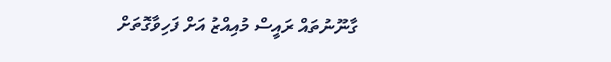ގާނޫނުތައް ރައީސް މުއިއްޒު އަށް ފަހިވާގޮތަށް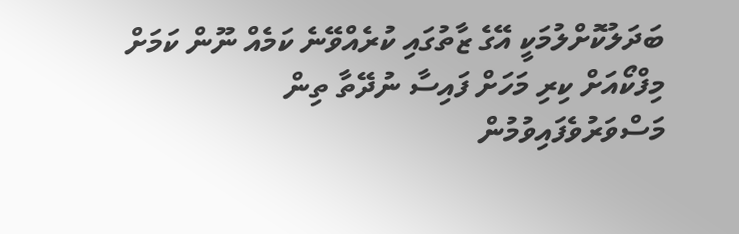ބަދަލުކޮށްލުމަކީ އޭގެ ޒާތުގައި ކުރެއްވޭނެ ކަމެއް ނޫން ކަމަށް
މިފްކޯއަށް ކިރި މަހަށް ފައިސާ ނުދޭތާ ތިން މަސްވަރުވެފައިވުމުން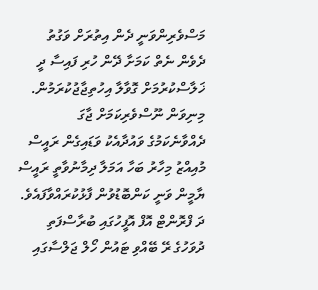މަސްވެރިންވަނީ ދެން އިތުރަށް ވަގުތު ދެވެން ނެތް ކަމަށާ ދޭން ހުރި ފައިސާ ދީ ޚަލާސްކުރުމަށް ގޮވާލާ އިހުތިޖާޖުކުރަމުން.
މިނިވަން ނޫސްވެރިކަމަށް ޖާގަ ދެއްވާނެކަމުގެ ވައުދާއެކު ވަޑައިގެން ރައީސް މުއިއްޒު މިހާރު ބަހާ އަމަލާ ދިމާނުވާތީ ރައީސް ޔާމީން ވަނީ ކަންބޮޑުވުން ފާޅުކުރައްވާފައެވެ.
ދަ ފްރޮންޓް އޮފް އޮފީހުގައި ބުރާސްފަތި ދުވަހުގެ ރޭ ބޭއްވި ޓައުން ހޯލް ޖަލްސާގައި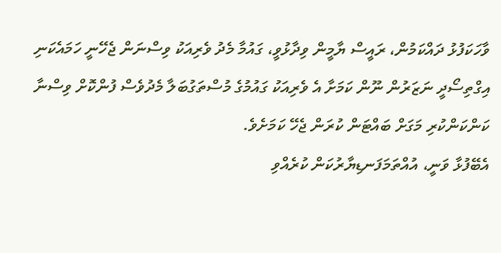ވާހަކަފުޅު ދައްކަމުން، ރައީސް ޔާމީން ވިދާޅުވީ، ގައުމާ މެދު ވެރިއަކު ވިސްނަން ޖެހޭނީ ހަމައެކަނި އިގްތިސޯދީ ނަޒަރުން ނޫން ކަމަށާ އެ ވެރިއަކު ގައުމުގެ މުސްތަގުބަލާ މެދުވެސް ފުންކޮށް ވިސްނާ ކަންކަންކުރި މަގަށް ބައްޓަން ކުރަން ޖެހޭ ކަމަށެވެ.
އެބޭފުޅާ ވަނީ، އުއްތަމަފަނޑިޔާރުކަން ކުރެއްވި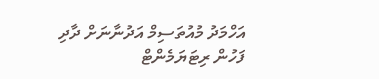އަހްމަދު މުއުތަސިމް އަދުނާނަށް ދާދި ފަހުން ރިޓަޔަމެންޓް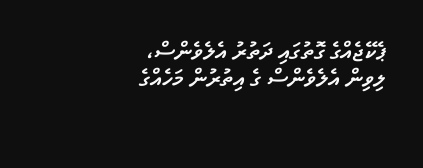ޕެކޭޖެއްގެ ގޮތުގައި ދަތުރު އެލެވެންސް، ލިވިން އެލެވެންސް ގެ އިތުރުން މަހެއްގެ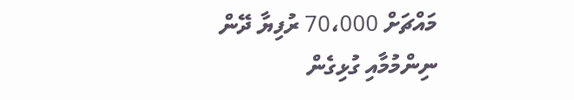މައްޗަށް 70،000 ރުފިޔާ ދޭން ނިންމުމާއި ގުޅިގެން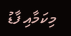މިކަމާއި ފާޑު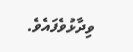ވިދާޅުވެފައެވެ.